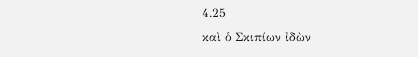4.25
καὶ ὁ Σκιπίων ἰδὼν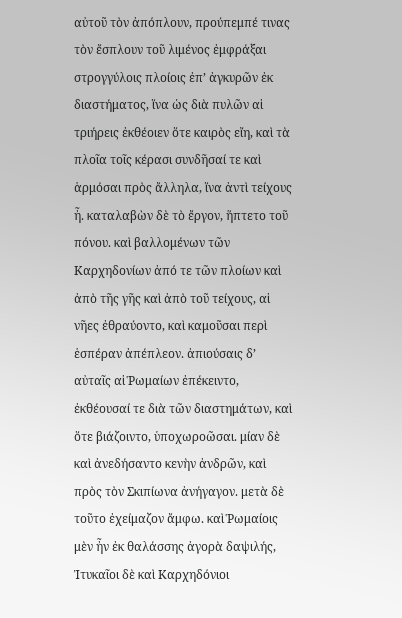αὐτοῦ τὸν ἀπόπλουν, προύπεμπέ τινας τὸν ἔσπλουν τοῦ λιμένος ἐμφράξαι στρογγύλοις πλοίοις ἐπʼ ἀγκυρῶν ἐκ διαστήματος, ἵνα ὡς διὰ πυλῶν αἱ τριήρεις ἐκθέοιεν ὅτε καιρὸς εἴη, καὶ τὰ πλοῖα τοῖς κέρασι συνδῆσαί τε καὶ ἁρμόσαι πρὸς ἄλληλα, ἵνα ἀντὶ τείχους ἦ. καταλαβὼν δὲ τὸ ἔργον, ἥπτετο τοῦ πόνου. καὶ βαλλομένων τῶν Καρχηδονίων ἀπό τε τῶν πλοίων καὶ ἀπὸ τῆς γῆς καὶ ἀπὸ τοῦ τείχους, αἱ νῆες ἐθραύοντο, καὶ καμοῦσαι περὶ ἑσπέραν ἀπέπλεον. ἀπιούσαις δʼ αὐταῖς αἱ Ῥωμαίων ἐπέκειντο, ἐκθέουσαί τε διὰ τῶν διαστημάτων, καὶ ὅτε βιάζοιντο, ὑποχωροῶσαι. μίαν δὲ καὶ ἀνεδήσαντο κενὴν ἀνδρῶν, καὶ πρὸς τὸν Σκιπίωνα ἀνήγαγον. μετὰ δὲ τοῦτο ἐχείμαζον ἄμφω. καὶ Ῥωμαίοις μὲν ἦν ἐκ θαλάσσης ἀγορὰ δαψιλής, Ἰτυκαῖοι δὲ καὶ Καρχηδόνιοι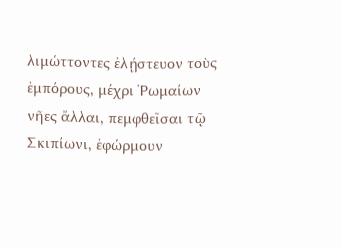λιμώττοντες ἐλῄστευον τοὺς ἐμπόρους, μέχρι Ῥωμαίων νῆες ἄλλαι, πεμφθεῖσαι τῷ Σκιπίωνι, ἐφώρμουν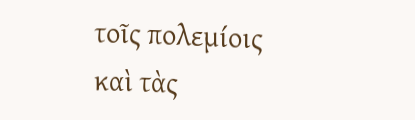τοῖς πολεμίοις καὶ τὰς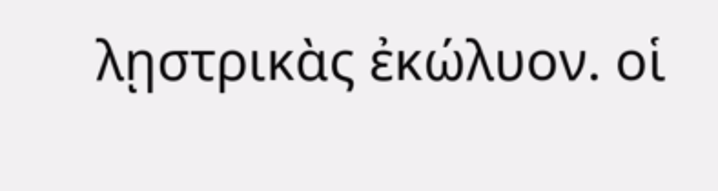λῃστρικὰς ἐκώλυον. οἱ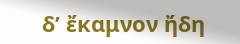δʼ ἔκαμνον ἤδη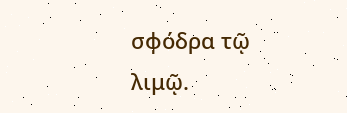σφόδρα τῷ λιμῷ.